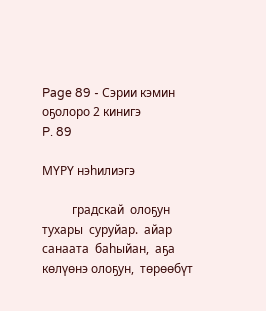Page 89 - Сэрии кэмин оҕолоро 2 кинигэ
P. 89

МҮРҮ нэһилиэгэ

          градскай  олоҕун тухары  суруйар.  айар  санаата  баһыйан,  аҕа  көлүөнэ олоҕун,  төрөөбүт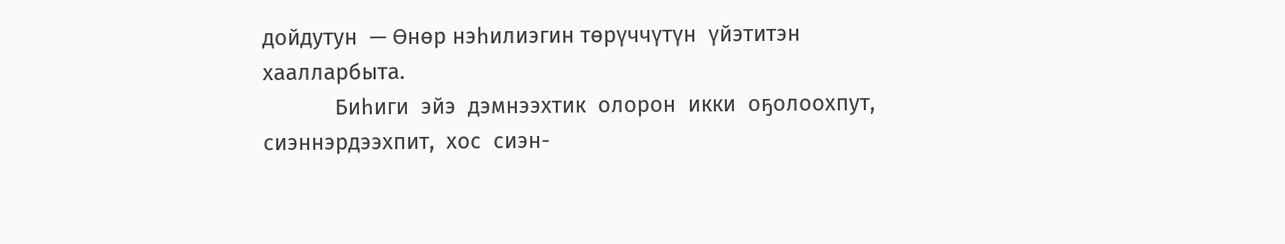дойдутун  — Өнөр нэһилиэгин төрүччүтүн  үйэтитэн  хаалларбыта.
            Биһиги  эйэ  дэмнээхтик  олорон  икки  оҕолоохпут,  сиэннэрдээхпит,  хос  сиэн-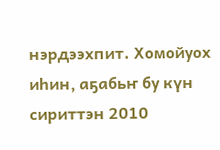нэрдээхпит. Хомойуох иһин, аҕабьҥ бу күн сириттэн 2010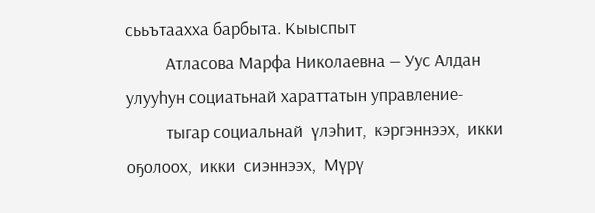сььътаахха барбыта. Кыыспыт
          Атласова Марфа Николаевна — Уус Алдан улууһун социатьнай хараттатын управление-
          тыгар социальнай  үлэһит,  кэргэннээх,  икки  оҕолоох,  икки  сиэннээх,  Мүрү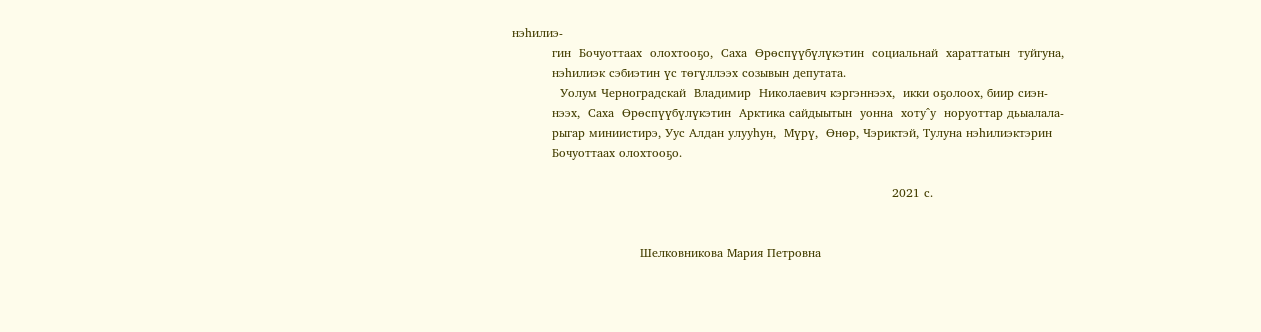нэһилиэ-
          гин  Бочуоттаах  олохтооҕо,  Саха  Өрөспүүбүлүкэтин  социальнай  хараттатын  туйгуна,
          нэһилиэк сэбиэтин үс төгүллээх созывын депутата.
            Уолум Черноградскай  Владимир  Николаевич кэргэннээх,  икки оҕолоох, биир сиэн-
          нээх,  Саха  Өрөспүүбүлүкэтин  Арктика сайдыытын  уонна  хоту^у  норуоттар дьыалала-
          рыгар миниистирэ, Уус Алдан улууһун,  Мүрү,  Өнөр, Чэриктэй, Тулуна нэһилиэктэрин
          Бочуоттаах олохтооҕо.

                                                                                               2021 с.


                                Шелковникова Мария Петровна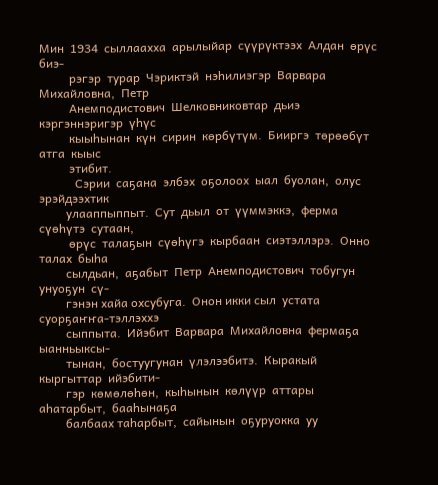Мин  1934  сыллаахха  арылыйар  сүүрүктээх  Алдан  өрүс  биэ-
          рэгэр  турар  Чэриктэй  нэһилиэгэр  Варвара  Михайловна,  Петр
          Анемподистович  Шелковниковтар  дьиэ  кэргэннэригэр  үһүс
          кыыһынан  күн  сирин  көрбүтүм.  Бииргэ  төрөөбүт  атга  кыыс
          этибит.
            Сэрии  саҕана  элбэх  оҕолоох  ыал  буолан,  олус  эрэйдээхтик
         улааппыппыт.  Сут  дьыл  от  үүммэккэ,  ферма  сүөһүтэ  сутаан,
          өрүс  талаҕын  сүөһүгэ  кырбаан  сиэтэллэрэ.  Онно  талах  быһа
         сылдьан,  аҕабыт  Петр  Анемподистович  тобугун  унуоҕун  сү-
         гэнэн хайа охсубуга.  Онон икки сыл  устата суорҕаҥҥа-тэллэххэ
         сыппыта.  Ийэбит  Варвара  Михайловна  фермаҕа  ыанньыксы-
         тынан,  бостуугунан  үлэлээбитэ.  Кыракый  кыргыттар  ийэбити-
         гэр  көмөлөһөн,  кыһынын  көлүүр  аттары  аһатарбыт,  бааһынаҕа
         балбаах таһарбыт,  сайынын  оҕуруокка  уу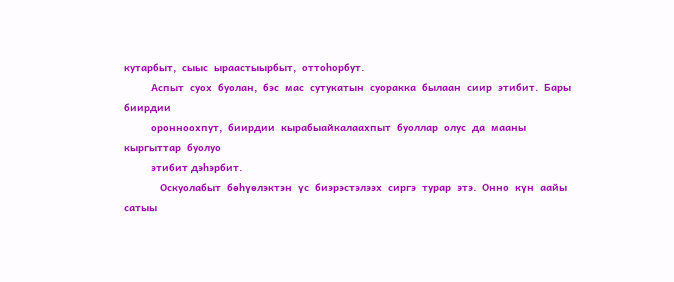кутарбыт,  сыыс  ыраастыырбыт,  оттоһорбут.
         Аспыт  суох  буолан,  бэс  мас  сутукатын  суоракка  былаан  сиир  этибит.  Бары  биирдии
         оронноохпут,  биирдии  кырабыайкалаахпыт  буоллар  олус  да  мааны  кыргыттар  буолуо
         этибит дэһэрбит.
            Оскуолабыт  бөһүөлэктэн  үс  биэрэстэлээх  сиргэ  турар  этэ.  Онно  күн  аайы  сатыы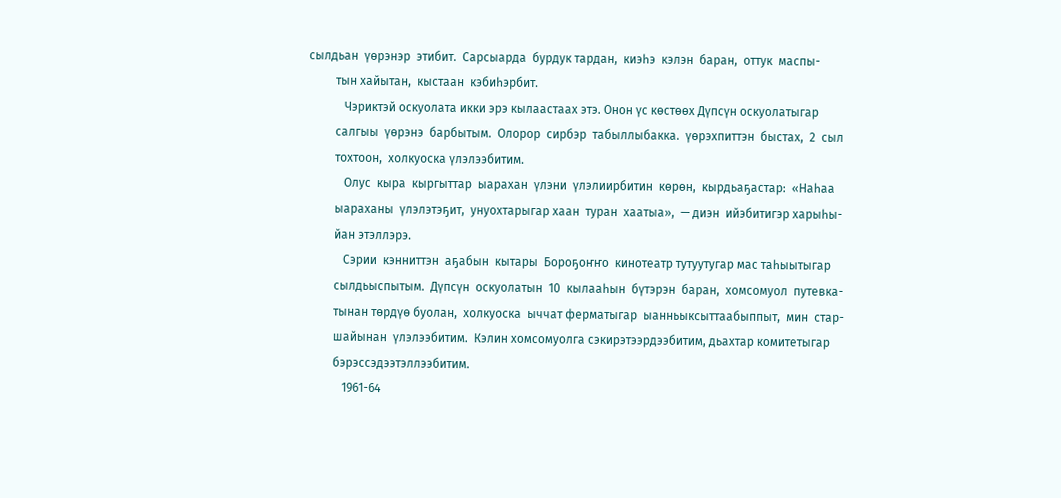сылдьан  үөрэнэр  этибит.  Сарсыарда  бурдук тардан,  киэһэ  кэлэн  баран,  оттук  маспы-
         тын хайытан,  кыстаан  кэбиһэрбит.
            Чэриктэй оскуолата икки эрэ кылаастаах этэ. Онон үс көстөөх Дүпсүн оскуолатыгар
         салгыы  үөрэнэ  барбытым.  Олорор  сирбэр  табыллыбакка.  үөрэхпиттэн  быстах,  2  сыл
         тохтоон,  холкуоска үлэлээбитим.
            Олус  кыра  кыргыттар  ыарахан  үлэни  үлэлиирбитин  көрөн,  кырдьаҕастар:  «Наһаа
         ыараханы  үлэлэтэҕит,  унуохтарыгар хаан  туран  хаатыа»,  — диэн  ийэбитигэр харыһы-
         йан этэллэрэ.
            Сэрии  кэнниттэн  аҕабын  кытары  Бороҕоҥҥо  кинотеатр тутуутугар мас таһыытыгар
         сылдьыспытым.  Дүпсүн  оскуолатын  10  кылааһын  бүтэрэн  баран,  хомсомуол  путевка-
         тынан төрдүө буолан,  холкуоска  ыччат ферматыгар  ыанньыксыттаабыппыт,  мин  стар-
         шайынан  үлэлээбитим.  Кэлин хомсомуолга сэкирэтээрдээбитим, дьахтар комитетыгар
         бэрэссэдээтэллээбитим.
            1961-64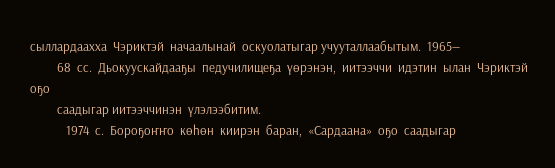сыллардаахха  Чэриктэй  начаалынай  оскуолатыгар учууталлаабытым.  1965—
         68  сс.  Дьокуускайдааҕы  педучилищеҕа  үөрэнэн,  иитээччи  идэтин  ылан  Чэриктэй  оҕо
         саадыгар иитээччинэн  үлэлээбитим.
            1974  с.  Бороҕоҥҥо  көһөн  киирэн  баран,  «Сардаана»  оҕо  саадыгар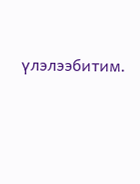үлэлээбитим.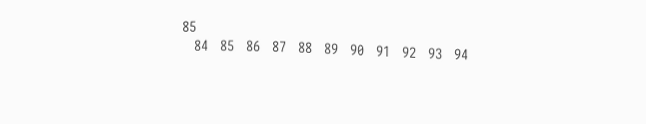85
   84   85   86   87   88   89   90   91   92   93   94